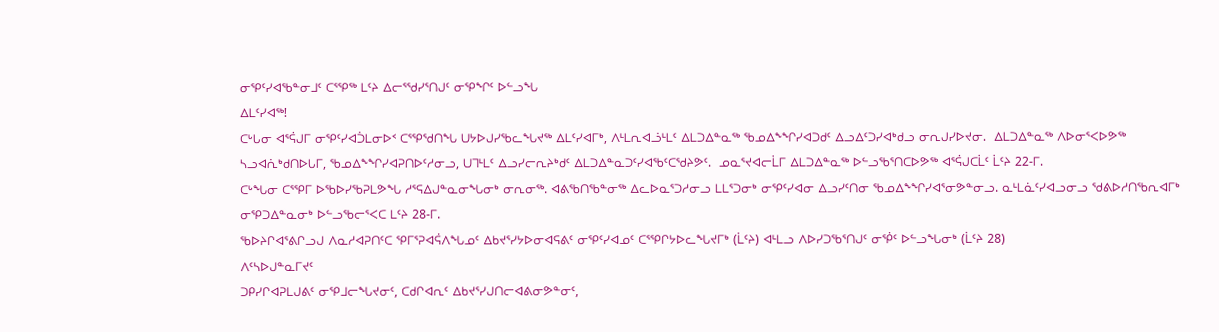ᓂᕿᑦᓯᐊᖃᓐᓂᒧᑦ ᑕᕐᕿᖅ ᒪᑦᔨ ᐃᓕᕐᖁᓯᕐᑎᒍᑦ ᓂᕿᖏᑦ ᐅᓪᓗᖓ
ᐃᒪᑦᓯᐊᖅ!
ᑕᒡᒐᓂ ᐊᕐᕌᒍᒥ ᓂᕿᑦᓯᐊᑑᒪᓂᐅᑉ ᑕᕐᕿᖁᑎᖓ ᑌᔭᐅᒍᓯᖃᓚᖓᔪᖅ ᐃᒪᑦᓯᐊᒥᒃ, ᐱᒻᒪᕆᐊᓘᒻᒪᑦ ᐃᒪᑐᐃᓐᓇᖅ ᖃᓄᐃᖕᖏᓯᐊᑐᑯᑦ ᐃᓗᐃᑦᑐᓯᐊᒃᑯᓗ ᓂᕆᒍᓯᐅᔪᓂ.  ᐃᒪᑐᐃᓐᓇᖅ ᐱᐅᓂᕐᐸᐅᕗᖅ ᓴᓗᐊᕇᒃᑯᑎᐅᒐᒥ, ᖃᓄᐃᖕᖏᓯᐊᕈᑎᐅᑦᓱᓂᓗ, ᑌᒣᒻᒪᑦ ᐃᓗᓯᓕᕆᔨᒃᑯᑦ ᐃᒪᑐᐃᓐᓇᑐᑦᓯᐊᖃᑦᑕᖁᔨᕗᑦ.  ᓄᓇᕐᔪᐊᓕᒫᒥ ᐃᒪᑐᐃᓐᓇᖅ ᐅᓪᓗᖃᕐᑎᑕᐅᕗᖅ ᐊᕐᕌᒍᑕᒫᑦ ᒫᑦᔨ 22-ᒥ.
ᑕᒡᖓᓂ ᑕᕐᕿᒥ ᐅᖃᐅᓯᖃᕈᒪᕗᖓ ᓱᕐᕋᐃᒍᓐᓇᓂᖓᓂᒃ ᓂᕆᓂᖅ. ᐊᕕᖃᑎᖃᓐᓂᖅ ᐃᓚᐅᓇᕐᑐᓱᓂᓗ ᒪᒪᕐᑐᓂᒃ ᓂᕿᑦᓯᐊᓂ ᐃᓗᓯᑦᑎᓂ ᖃᓄᐃᖕᖏᓯᐊᕐᓂᕗᓐᓂᓗ. ᓇᒻᒪᓈᑦᓯᐊᓗᓂᓗ ᖁᕕᐅᓱᑎᖃᕆᐊᒥᒃ ᓂᕿᑐᐃᓐᓇᓂᒃ ᐅᓪᓗᖃᓕᕐᐸᑕ ᒪᑦᔨ 28-ᒥ.
ᖃᐅᔨᒋᐊᕐᕕᒋᓗᒍ ᐱᓇᓱᐊᕈᑎᑦᑕ ᕿᒥᕐᕈᐊᕌᐱᖓᓄᑦ ᐃᑲᔪᕐᓯᔭᐅᓂᐊᕋᕕᑦ ᓂᕿᑦᓯᐊᓄᑦ ᑕᕐᕿᒋᔭᐅᓚᖓᔪᒥᒃ (ᒫᑦᔨ) ᐊᒻᒪᓗ ᐱᐅᓯᑐᖃᕐᑎᒍᑦ ᓂᖀᑦ ᐅᓪᓗᖓᓂᒃ (ᒫᑦᔨ 28)
ᐱᑦᓴᐅᒍᓐᓇᒥᔪᑦ
ᑐᑭᓯᒋᐊᕈᒪᒍᕕᑦ ᓂᕿᒧᓕᖓᔪᓂᑦ, ᑕᑯᒋᐊᕆᑦ ᐃᑲᔪᕐᓯᒍᑎᓕᐊᕕᓂᕗᓐᓂᑦ,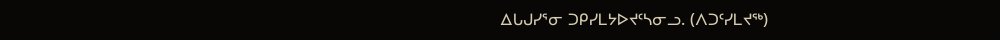ᐃᒐᒍᓯᕐᓂ ᑐᑭᓯᒪᔭᐅᔪᑦᓴᓂᓗ. (ᐱᑐᑦᓯᒪᔪᖅ)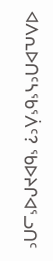ᐊᐱᕆᐅᑎᑦᓴᖃᕐᐲᑦ? ᖃᐅᔨᒋᐊᕐᓗᑎᑦ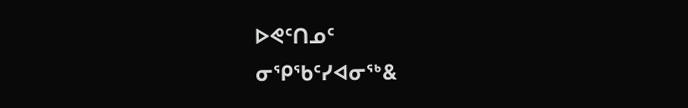ᐅᕙᑦᑎᓄᑦ
ᓂᕿᖃᑦᓯᐊᓂᖅ&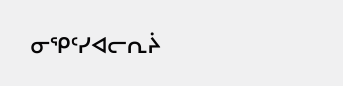ᓂᕿᑦᓯᐊᓕᕆᔩ